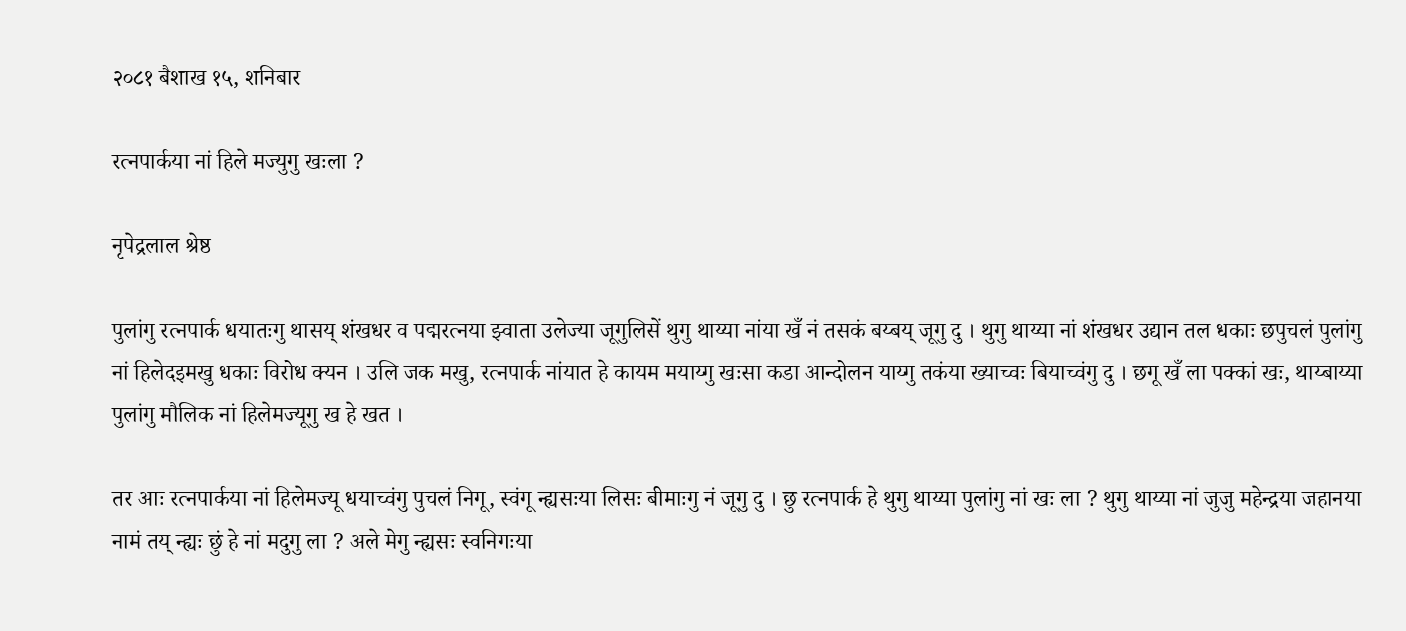२०८१ बैशाख १५, शनिबार

रत्नपार्कया नां हिले मज्युगु खःला ?

नृपेद्रलाल श्रेष्ठ

पुलांगु रत्नपार्क धयातःगु थासय् शंखधर व पद्मरत्नया झ्वाता उलेज्या जूगुलिसें थुगु थाय्या नांया खँ नं तसकं बय्बय् जूगु दु । थुगु थाय्या नां शंखधर उद्यान तल धकाः छपुचलं पुलांगु नां हिलेदइमखु धकाः विरोध क्यन । उलि जक मखु, रत्नपार्क नांयात हे कायम मयाय्गु खःसा कडा आन्दोलन याय्गु तकंया ख्याच्वः बियाच्वंगु दु । छगू खँ ला पक्कां खः, थाय्बाय्या पुलांगु मौलिक नां हिलेमज्यूगु ख हे खत ।

तर आः रत्नपार्कया नां हिलेमज्यू धयाच्वंगु पुचलं निगू, स्वंगू न्ह्यसःया लिसः बीमाःगु नं जूगु दु । छु रत्नपार्क हे थुगु थाय्या पुलांगु नां खः ला ? थुगु थाय्या नां जुजु महेन्द्रया जहानया नामं तय् न्ह्यः छुं हे नां मदुगु ला ? अले मेगु न्ह्यसः स्वनिगःया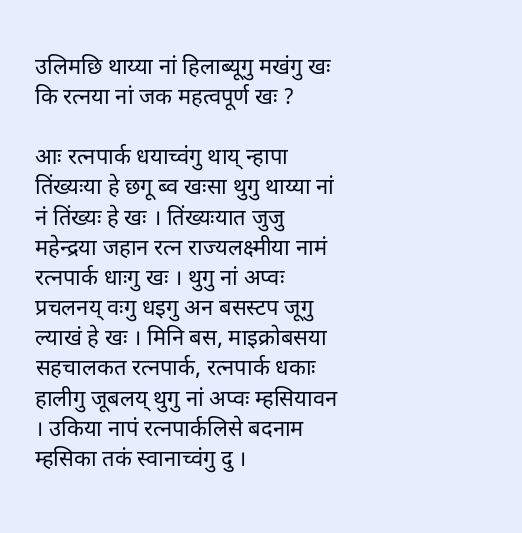उलिमछि थाय्या नां हिलाब्यूगु मखंगु खः कि रत्नया नां जक महत्वपूर्ण खः ?

आः रत्नपार्क धयाच्वंगु थाय् न्हापा तिंख्यःया हे छगू ब्व खःसा थुगु थाय्या नां नं तिंख्यः हे खः । तिंख्यःयात जुजु महेन्द्रया जहान रत्न राज्यलक्ष्मीया नामं रत्नपार्क धाःगु खः । थुगु नां अप्वः प्रचलनय् वःगु धइगु अन बसस्टप जूगु ल्याखं हे खः । मिनि बस, माइक्रोबसया सहचालकत रत्नपार्क, रत्नपार्क धकाः हालीगु जूबलय् थुगु नां अप्वः म्हसियावन । उकिया नापं रत्नपार्कलिसे बदनाम म्हसिका तकं स्वानाच्वंगु दु ।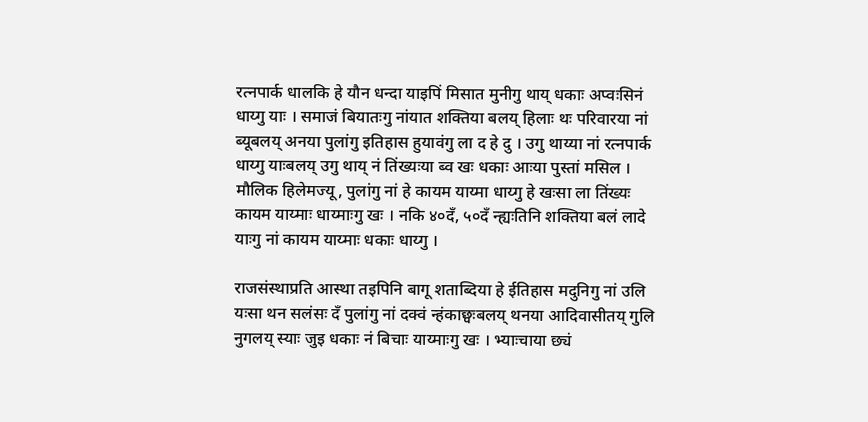रत्नपार्क धालकि हे यौन धन्दा याइपिं मिसात मुनीगु थाय् धकाः अप्वःसिनं धाय्गु याः । समाजं बियातःगु नांयात शक्तिया बलय् हिलाः थः परिवारया नां ब्यूबलय् अनया पुलांगु इतिहास हुयावंगु ला द हे दु । उगु थाय्या नां रत्नपार्क धाय्गु याःबलय् उगु थाय् नं तिंख्यःया ब्व खः धकाः आःया पुस्तां मसिल । मौलिक हिलेमज्यू, पुलांगु नां हे कायम याय्मा धाय्गु हे खःसा ला तिंख्यः कायम याय्माः धाय्माःगु खः । नकि ४०दँ, ५०दँ न्ह्यःतिनि शक्तिया बलं लादे याःगु नां कायम याय्माः धकाः धाय्गु ।

राजसंस्थाप्रति आस्था तइपिनि बागू शताब्दिया हे ईतिहास मदुनिगु नां उलि यःसा थन सलंसः दँ पुलांगु नां दक्वं न्हंकाछ्वःबलय् थनया आदिवासीतय् गुलि नुगलय् स्याः जुइ धकाः नं बिचाः याय्माःगु खः । भ्याःचाया छ्यं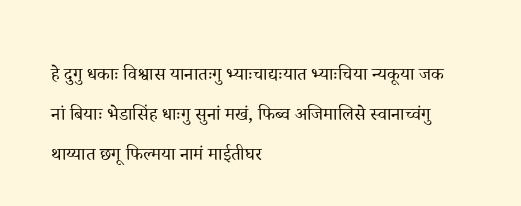हे दुगु धकाः विश्वास यानातःगु भ्याःचाद्यःयात भ्याःचिया न्यकूया जक नां बियाः भेडासिंह धाःगु सुनां मखं, फिब्व अजिमालिसे स्वानाच्वंगु थाय्यात छगू फिल्मया नामं माईतीघर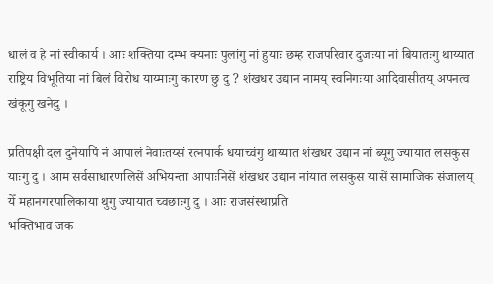धालं व हे नां स्वीकार्य । आः शक्तिया दम्भ क्यनाः पुलांगु नां हुयाः छम्ह राजपरिवार दुजःया नां बियातःगु थाय्यात राष्ट्रिय विभूतिया नां बिलं विरोध याय्माःगु कारण छु दु ? शंखधर उद्यान नामय् स्वनिगःया आदिवासीतय् अपनत्व खंकूगु खनेदु ।

प्रतिपक्षी दल दुनेयापिं नं आपालं नेवाःतय्सं रत्नपार्क धयाच्वंगु थाय्यात शंखधर उद्यान नां ब्यूगु ज्यायात लसकुस याःगु दु । आम सर्वसाधारणलिसें अभियन्ता आपाःनिसें शंखधर उद्यान नांयात लसकुस यासें सामाजिक संजालय् येँ महानगरपालिकाया थुगु ज्यायात च्वछाःगु दु । आः राजसंस्थाप्रति
भक्तिभाव जक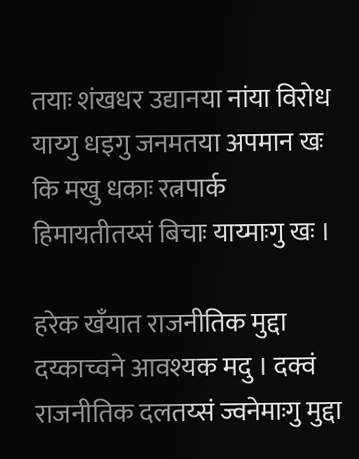तयाः शंखधर उद्यानया नांया विरोध याय्गु धइगु जनमतया अपमान खः कि मखु धकाः रत्नपार्क हिमायतीतय्सं बिचाः याय्माःगु खः ।

हरेक खँयात राजनीतिक मुद्दा दय्काच्वने आवश्यक मदु । दक्वं राजनीतिक दलतय्सं ज्वनेमाःगु मुद्दा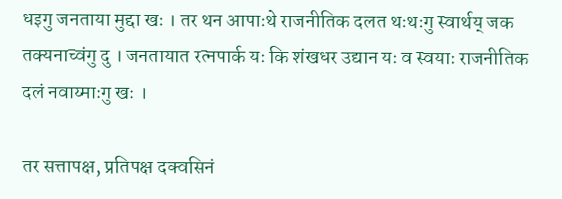धइगु जनताया मुद्दा खः । तर थन आपाःथे राजनीतिक दलत थःथःगु स्वार्थय् जक तक्यनाच्वंगु दु । जनतायात रत्नपार्क यः कि शंखधर उद्यान यः व स्वयाः राजनीतिक दलं नवाय्माःगु खः ।

तर सत्तापक्ष, प्रतिपक्ष दक्वसिनं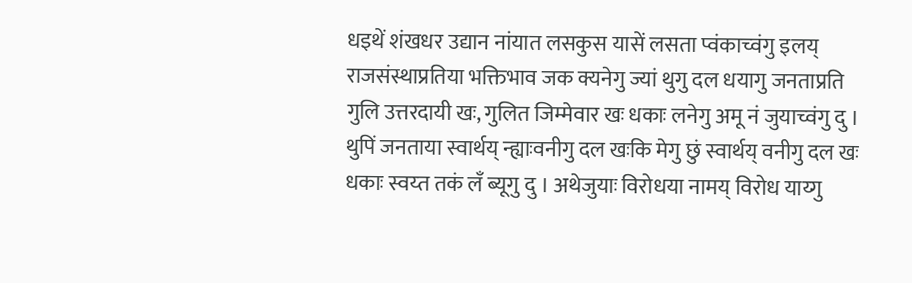धइथें शंखधर उद्यान नांयात लसकुस यासें लसता प्वंकाच्वंगु इलय् राजसंस्थाप्रतिया भक्तिभाव जक क्यनेगु ज्यां थुगु दल धयागु जनताप्रति गुलि उत्तरदायी खः, गुलित जिम्मेवार खः धकाः लनेगु अमू नं जुयाच्वंगु दु । थुपिं जनताया स्वार्थय् न्ह्याःवनीगु दल खःकि मेगु छुं स्वार्थय् वनीगु दल खः धकाः स्वय्त तकं लँ ब्यूगु दु । अथेजुयाः विरोधया नामय् विरोध याय्गु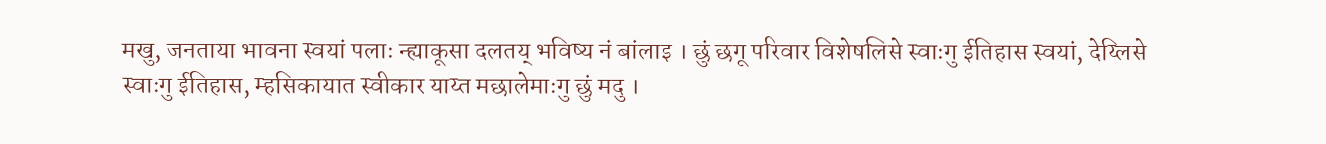मखु, जनताया भावना स्वयां पलाः न्ह्याकूसा दलतय् भविष्य नं बांलाइ । छुं छगू परिवार विशेषलिसे स्वाःगु ईतिहास स्वयां, देय्लिसे स्वाःगु ईतिहास, म्हसिकायात स्वीकार याय्त मछालेमाःगु छुं मदु ।